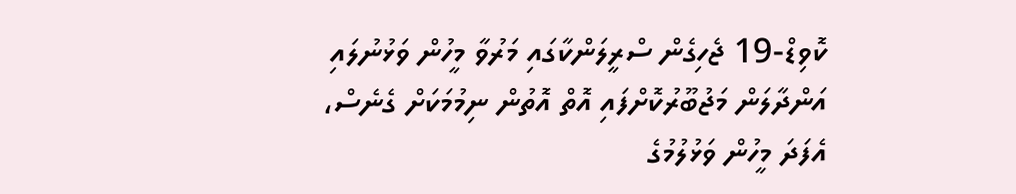ކޮވިޑް-19 ޖެހިގެން ސްރީލަންކާގައި މަރުވާ މީހުން ވަޅުނުލައި އަންދާލަން މަޖުބޫރުކޮށްފައި އޮތް އޮތުން ނިމުމަކަށް ގެނެސް، އެފަދަ މީހުން ވަޅުލުމުގެ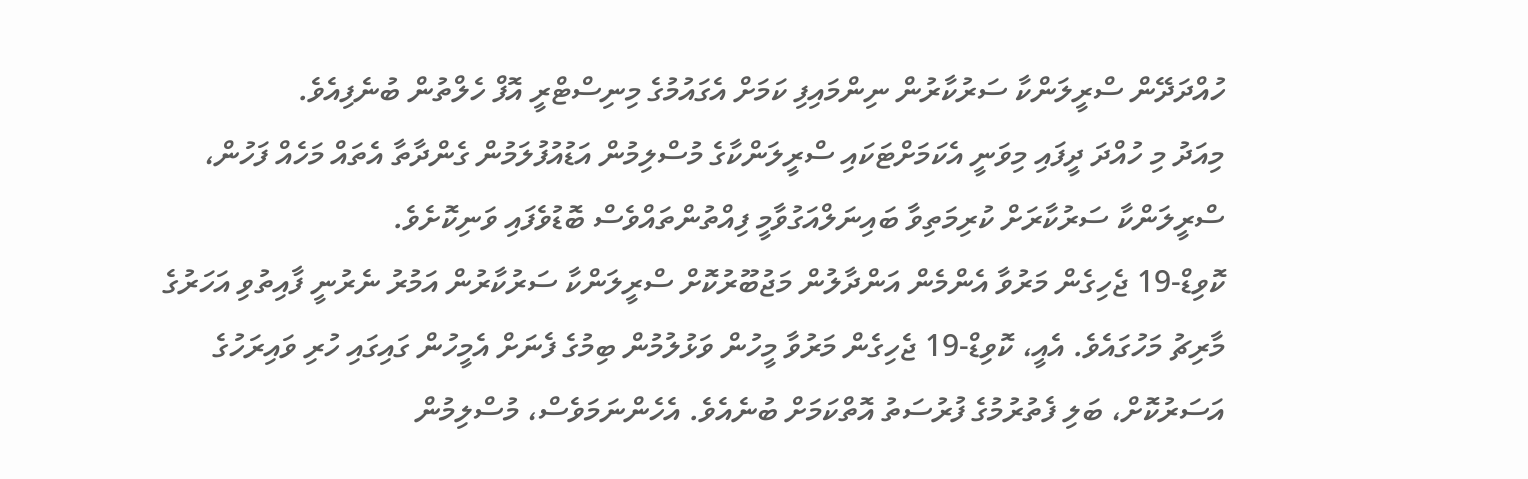ހުއްދަދޭން ސްރީލަންކާ ސަރުކާރުން ނިންމައިފި ކަމަށް އެގައުމުގެ މިނިސްޓްރީ އޮފް ހެލްތުން ބުނެފިއެވެ.
މިއަދު މި ހުއްދަ ދީފައި މިވަނީ އެކަމަށްޓަކައި ސްރީލަންކާގެ މުސްލިމުން އަޑުއުފުލަމުން ގެންދާތާ އެތައް މަހެއް ފަހުން، ސްރީލަންކާ ސަރުކާރަށް ކުރިމަތިވާ ބައިނަލްއަގުވާމީ ފިއްތުންތައްވެސް ބޮޑުވެފައި ވަނިކޮށެވެ.
ކޮވިޑް-19 ޖެހިގެން މަރުވާ އެންމެން އަންދާލުން މަޖުބޫރުކޮށް ސްރީލަންކާ ސަރުކާރުން އަމުރު ނެރުނީ ފާއިތުވި އަހަރުގެ މާރިޗު މަހުގައެވެ. އެއީ، ކޮވިޑް-19 ޖެހިގެން މަރުވާ މީހުން ވަޅުލުމުން ބިމުގެ ފެނަށް އެމީހުން ގައިގައި ހުރި ވައިރަހުގެ އަސަރުކޮށް، ބަލި ފެތުރުމުގެ ފުރުސަތު އޮތްކަމަށް ބުނެއެވެ. އެހެންނަމަވެސް، މުސްލިމުން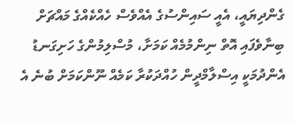ގެންދިޔައީ، އެއީ ސައިންސުގެ އެއްވެސް ހެއްކެއްގެ މައްޗަށް ބިނާވެފައި އޮތް ނިންމުމެއް ކަމަށާ، މުސްލިމުންގެ ހަށިގަނޑު އެންދުމަކީ އިސްލާމްދީން ހުއްދަކުރާ ކަމެއް ނޫންކަމަށް ބުނެ އެ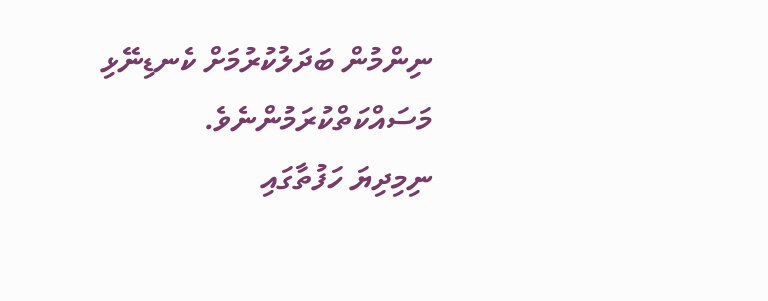ނިންމުން ބަދަލުކުރުމަށް ކެނޑިނޭޅި މަސައްކަތްކުރަމުންނެވެ.
ނިމިދިޔަ ހަފުތާގައި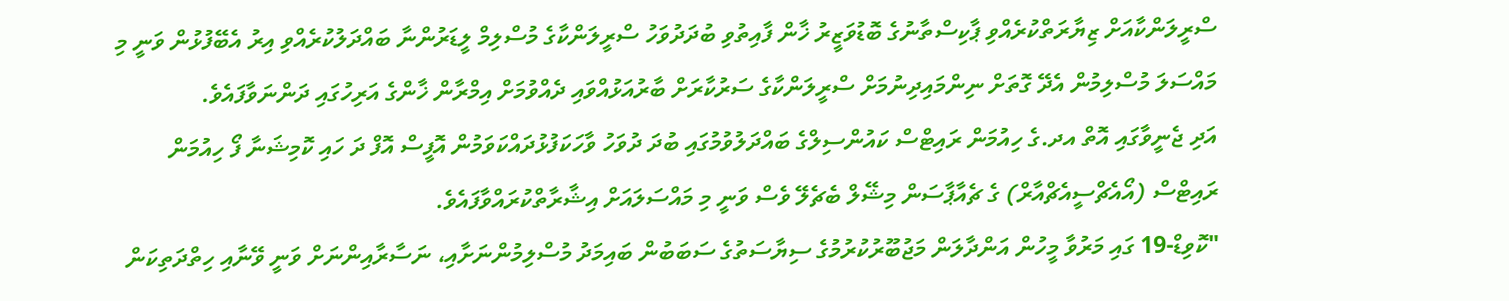ސްރީލަންކާއަށް ޒިޔާރަތްކުރެއްވި ޕާކިސްތާނުގެ ބޮޑުވަޒީރު ޚާން ފާއިތުވި ބުދަދުވަހު ސްރީލަންކާގެ މުސްލިމް ލީޑަރުންނާ ބައްދަލުކުރެއްވި އިރު އެބޭފުޅުން ވަނީ މި މައްސަލަ މުސްލިމުން އެދޭ ގޮތަށް ނިންމައިދިނުމަށް ސްރީލަންކާގެ ސަރުކާރަށް ބާރުއަޅުއްވައި ދެއްވުމަށް އިމްރާން ޚާންގެ އަރިހުގައި ދަންނަވާފައެވެ.
އަދި ޖެނީވާގައި އޮތް އދ.ގެ ހިއުމަން ރައިޓްސް ކައުންސިލްގެ ބައްދަލުވުމުގައި ބުދަ ދުވަހު ވާހަކަފުޅުދައްކަވަމުން އޮފީސް އޮފް ދަ ހައި ކޮމިޝަނާ ފޯ ހިއުމަން ރައިޓްސް (އޯއެޗްސީއެޗްއާރް) ގެ ޗެއާޕާސަން މިޝޭލް ބެޗެލޭ ވެސް ވަނީ މި މައްސަލައަށް އިޝާރާތްކުރައްވާފައެވެ.
"ކޮވިޑް-19 ގައި މަރުވާ މީހުން އަންދާލަން މަޖުބޫރުކުރުމުގެ ސިޔާސަތުގެ ސަބަބުން ބައިމަދު މުސްލިމުންނަށާއި، ނަސާރާއިންނަށް ވަނީ ވޭނާއި ހިތްދަތިކަން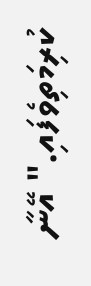ކުރިމަތިވެފައި." އޭނާ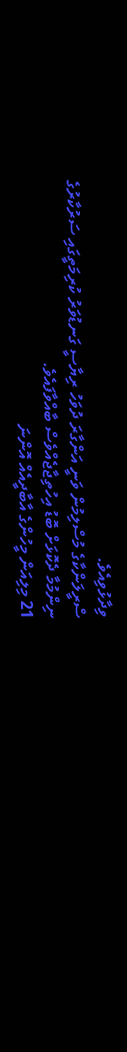ވިދާޅުވިއެވެ.
ސްރީލަންކާގެ މުސްލިމުން ވަނީ އަންގާރަ ދުވަހު ރިޔާސީ ގަނޑުވަރު ކުރިމަތީގައި ސަރުކާރުގެ ނިންމުމާ ދެކޮޅަށް ބޮޑު އިހުތިޖާޖެއްވެސް ބާއްވާފައެވެ.
21 މިލިއަން މީހުންގެ އާބާދީއެއް އޮންނަ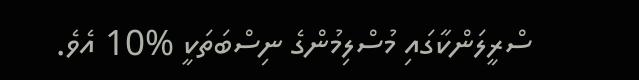ސްރީލަންކާގައި މުސްލިމުންގެ ނިސްބަތަކީ %10 އެވެ.